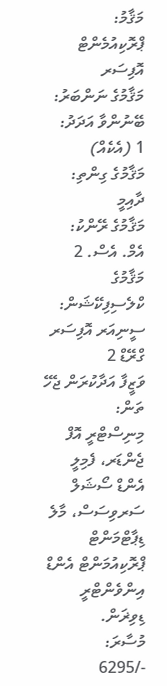މަޤާމު:
ޕްރޮކިއުމެންޓް އޮފިސަރ
މަޤާމުގެ ނަންބަރު:
ބޭނުންވާ އަދަދު:
1 (އެކެއް)
މަޤާމުގެ ގިންތި:
ދާއިމީ
މަޤާމުގެ ރޭންކު:
އެމް. އެސް. 2
މަޤާމުގެ ކްލެސިފިކޭޝަން:
ސީނިއަރ އޮފިސަރ ގްރޭޑް 2
ވަޒީފާ އަދާކުރަން ޖެހޭ ތަން:
މިނިސްޓްރީ އޮފް ޖެންޑަރ، ފެމިލީ އެންޑް ސޯޝަލް ސަރވިސަސް، މާލެ
ޑިޕާޓްމަންޓް
ޕްރޮކިއުމަންޓް އެންޑް އިންވެންޓްރީ ޑިވިޜަން.
މުސާރަ:
-/6295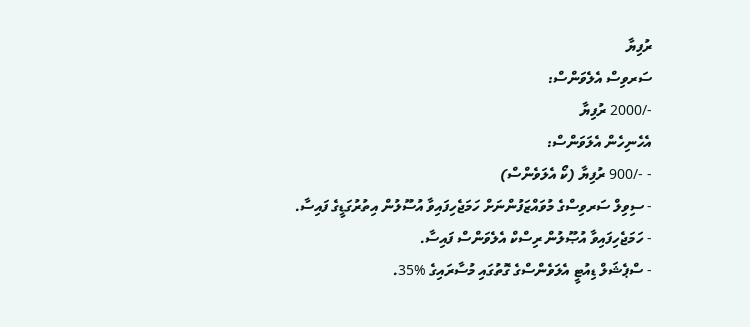ރުފިޔާ
ސަރވިސް އެލެވަންސް:
-/2000 ރުފިޔާ
އެހެނިހެން އެލަވަންސް:
- -/900 ރުފިޔާ (ކޯ އެލަވެންސް)
- ސިވިލް ސަރވިސްގެ މުވައްޒަފުންނަށް ހަމަޖެހިފައިވާ އުސޫލުން އިތުރުގަޑީގެ ފައިސާ.
- ހަމަޖެހިފައިވާ އުޞޫލުން ރިސްކް އެލެވަންސް ފައިސާ.
- ސްޕެޝަލް ޑިއުޓީ އެލަވެންސްގެ ގޮތުގައި މުސާރައިގެ %35.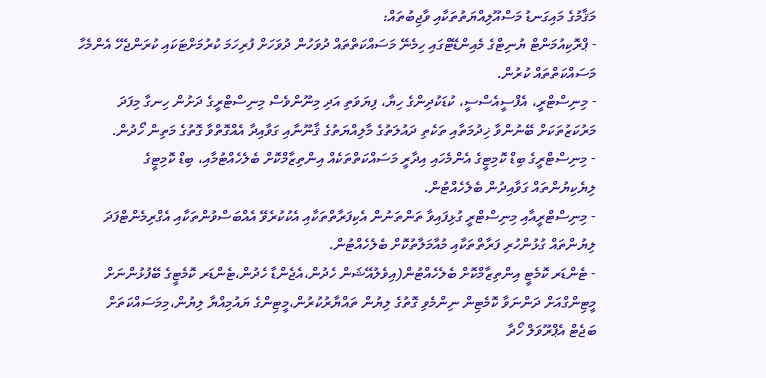މަޤާމުގެ މައިގަނޑު މަސްއޫލިއްޔަތުތަކާއި ވާޖިބުތައް:
- ޕްރޮކިއުމަންޓް ޔުނިޓްގެ މެއިންޑޭޓްގައި ހިމެނޭ މަސައްކަތްތައް ދުވަހުން ދުވަހަށް ފުރިހަމަ ކުރުމަށްޓަކައި ކުރަންޖެހޭ އެންމެހާ މަސައްކަތްތައް ކުރުން.
- މިނިސްޓްރީ، އެފްސީއެސްސީ، ކުޑަކުދިންގެ ހިޔާ، ފިޔަވަތި އަދި މިނޫންވެސް މިނިސްޓްރީގެ ދަށުން ހިނގާ މިފަދަ މަރުކަޒުތަކަށް ބޭނުންވާ ޚިދުމަތާއި ތަކެތި ދައުލަތުގެ މާލިއްޔަތުގެ ޤާނޫނާއި ގަވާއިދާ އެއްގޮތްވާ ގޮތުގެ މަތިން ހޯދުން.
- މިނިސްޓްރީގެ ބިޑް ކޮމިޓީގެ އެންމެހައި އިދާރީ މަސައްކަތްތަކެއް އިންތިޒާމްކޮށް ބެލެހެއްޓުމާއި، ބިޑް ކޮމިޓީގެ ލިޔެކިޔުންތައް ގަވާއިދުން ބެލެހެއްޓުން.
- މިނިސްޓްރީއާއި މިނިސްޓްރީ ގުޅިފައިވާ ތަންތަނުން އެކިފަރާތްތަކާއި އެކުކުރެވޭ އެއްބަސްވުންތަކާއި އެގްރިމެންޓްފަދަ ލިޔުންތައް ގުޅުންހުރި ފަރާތްތަކާއި މުއާމަލާތުކޮށް ބެލެހެއްޓުން.
- ޓެންޑަރ ކޮމެޓީ އިންތިޒާމްކޮށް ބެލެހެއްޓުން(އިވެލުއޭޝަން ހެދުން،އެޖެންޑާ ހެދުން،ޓެންޑަރ ކޮމެޓީގެ ބޭފުޅުންނަށް މީޓިންގްއަށް ދަންނަވާ ކޮމެޓިން ނިންމެވި ގޮތުގެ ލިޔުން ތައްޔާރުކުރުން،މީޓިންގެ ޔައުމިއްޔާ ލިޔުން،މިމަސައްކަތަށް ބަޖެޓް އެޕްރޫވަލް ހޯދާ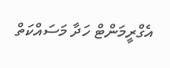އެގްރީމަންޓް ހަދާ މަސައްކަތް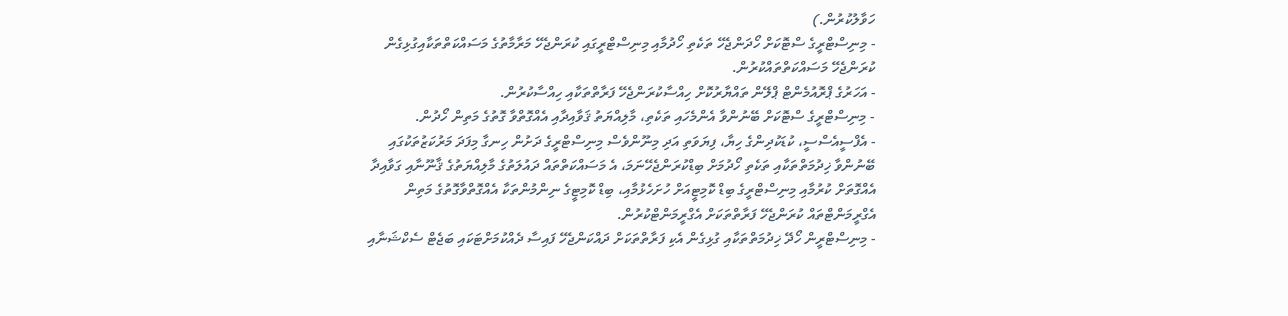ހަވާލުކުރުން.)
- މިނިސްޓްރީގެ ސްޓޮކަށް ހޯދަންޖެހޭ ތަކެތި ހޯދުމާއި މިނިސްޓްރީގައި ކުރަންޖެހޭ މަރާމާތުގެ މަސައްކަތްތަކާއިގުޅިގެން ކުރަންޖެހޭ މަސައްކަތްތައްކުރުން.
- އަހަރުގެ ޕްރޮއުމެންޓް ޕްލޭން ތައްޔާރުކޮށް ހިއްސާކުރަންޖެހޭ ފަރާތްތަކާއި ހިއްސާކުރުން.
- މިނިސްޓްރީގެ ސްޓޮކަށް ބޭނުންވާ އެންމެހައި ތަކެތި، މާލިއްޔަތު ޤަވާއިދާއި އެއްގޮތްވާ ގޮތުގެ މަތިން ހޯދުން.
- އެފްސީއެސްސީ، ކުޑަކުދިންގެ ހިޔާ، ފިޔަވަތި އަދި މިނޫންވެސް މިނިސްޓްރީގެ ދަށުން ހިނގާ މިފަދަ މަރުކަޒުތަކުގައި ބޭނުންވާ ޚިދުމަތްތަކާއި ތަކެތި ހޯދުމަށް ބިޑްކުރަންޖެހޭނަމަ، އެ މަސައްކަތްތައް ދައުލަތުގެ މާލިއްޔަތުގެ ޤާނޫނާއި ގަވާއިދާ އެއްގޮތަށް ކުރުމާއި މިނިސްޓްރީގެ ބިޑް ކޮމިޓީއަށް ހުށަހެޅުމާއި، ބިޑް ކޮމިޓީގެ ނިންމުންތަކާ އެއްގޮތްވާގޮތުގެ މަތިން އެގްރީމަންޓްތައް ކުރަންޖެހޭ ފަރާތްތަކަށް އެގްރީމަންޓްކުރުން.
- މިނިސްޓްރީން ހޯދޭ ޚިދުމަތްތަކާއި ގުޅިގެން އެކި ފަރާތްތަކަށް ދައްކަންޖެހޭ ފައިސާ ދެއްކުމަށްޓަކައި ބަޖެޓް ސެކްޝަނާއި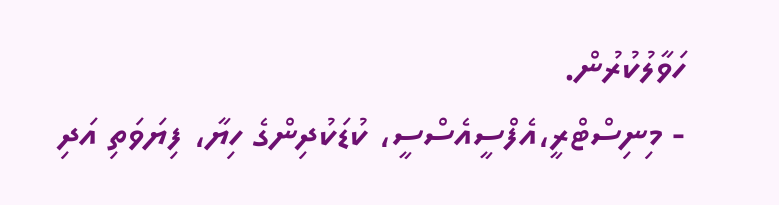ހަވާލުކުރުން.
- މިނިސްޓްރީ،އެފްސީއެސްސީ، ކުޑަކުދިންގެ ހިޔާ، ފިޔަވަތި އަދި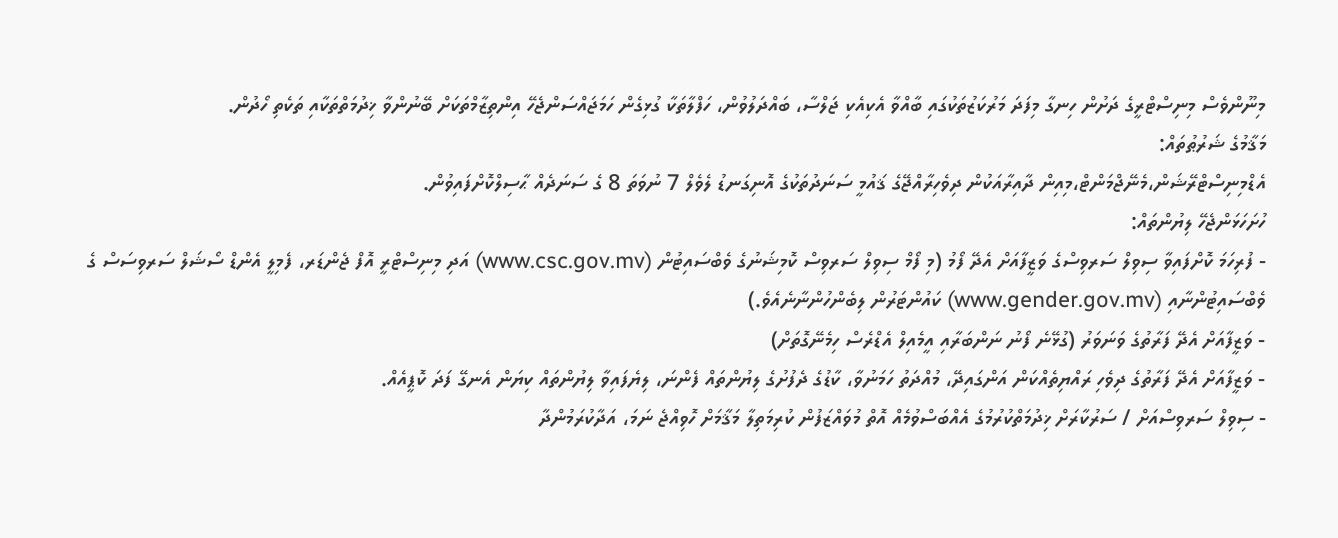މިނޫންވެސް މިނިސްޓްރީގެ ދަށުން ހިނގާ މިފަދަ މަރުކަޒުތަކުގައި ބާއްވާ އެކިއެކި ޖަލްސާ، ބައްދަލުވުން، ހަފްލާތަކާ ގުޅިގެން ހަމަޖައްސަންޖެހޭ އިންތިޒާމްތަކަށް ބޭނުންވާ ޚިދުމަތްތަކާއި ތަކެތި ހޯދުން.
މަޤާމުގެ ޝަރުޠުތައް:
އެޑްމިނިސްޓްރޭޝަން،މެނޭޖްމަންޓް،މިއިން ދާއިރާއަކުން ދިވެހިރާއްޖޭގެ ޤައުމީ ސަނަދުތަކުގެ އޮނިގަނޑު ލެވެލް 7 ނުވަތަ 8 ގެ ސަނަދެއް ޙާސިލްކޮށްފައިވުން.
ހުށަހަޅަންޖެހޭ ލިޔުންތައް:
- ފުރިހަމަ ކޮށްފައިވާ ސިވިލް ސަރވިސްގެ ވަޒީފާއަށް އެދޭ ފޯމު (މި ފޯމް ސިވިލް ސަރވިސް ކޮމިޝަނުގެ ވެބްސައިޓުން (www.csc.gov.mv) އަދި މިނިސްޓްރީ އޮފް ޖެންޑަރ، ފެމިލީ އެންޑް ސޯޝަލް ސަރވިސަސް ގެ ވެބްސައިޓުންނާއި (www.gender.gov.mv) ކައުންޓަރުން ލިބެންހުންނާނެއެވެ.)
- ވަޒީފާއަށް އެދޭ ފަރާތުގެ ވަނަވަރު (ގުޅޭނެ ފޯނު ނަންބަރާއި އީމެއިލް އެޑްރެސް ހިމެނޭގޮތަށް)
- ވަޒީފާއަށް އެދޭ ފަރާތުގެ ދިވެހި ރައްޔިތެއްކަން އަންގައިދޭ، މުއްދަތު ހަމަނުވާ، ކާޑުގެ ދެފުށުގެ ލިޔުންތައް ފެންނަ، ލިޔެފައިވާ ލިޔުންތައް ކިޔަން އެނގޭ ފަދަ ކޮޕީއެއް.
- ސިވިލް ސަރވިސްއަށް / ސަރުކާރަށް ޚިދުމަތްކުރުމުގެ އެއްބަސްވުމެއް އޮތް މުވައްޒަފުން ކުރިމަތިލާ މަޤާމަށް ހޮވިއްޖެ ނަމަ، އަދާކުރަމުންދާ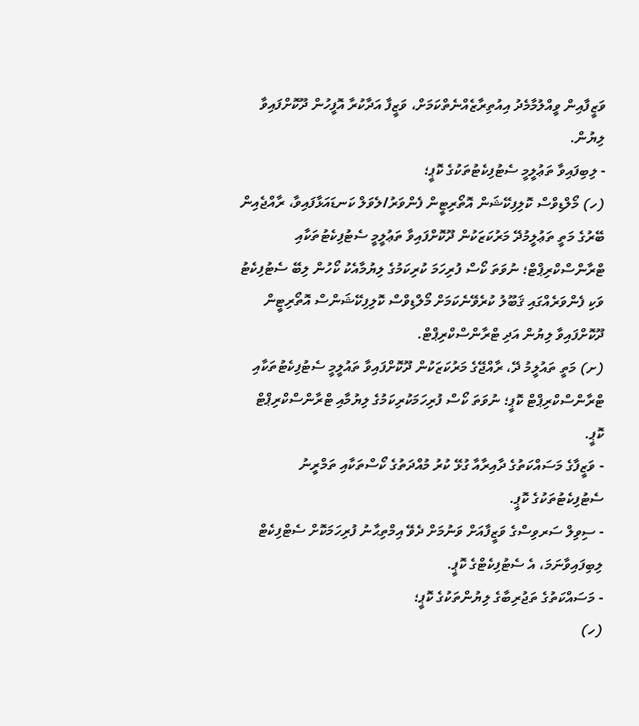ވަޒީފާއިން ވީއްލުމާމެދު އިއުތިރާޒެއްނެތްކަމަށް، ވަޒީފާ އަދާކުރާ އޮފީހުން ދޫކޮށްފައިވާ ލިޔުން.
- ލިބިފައިވާ ތަޢުލީމީ ސެޓުފިކެޓުތަކުގެ ކޮޕީ؛
(ހ) މޯލްޑިވްސް ކޮލިފިކޭޝަން އޮތޯރިޓީން ފެންވަރު/ލެވަލް ކަނޑައަޅާފައިވާ، ރާއްޖެއިން ބޭރުގެ މަތީ ތަޢުލީމުދޭ މަރުކަޒަކުން ދޫކޮށްފައިވާ ތަޢުލީމީ ސެޓުފިކެޓުތަކާއި ޓްރާންސްކްރިޕްޓް؛ ނުވަތަ ކޯސް ފުރިހަމަ ކުރިކަމުގެ ލިޔުމާއެކު ކޯހުން ލިބޭ ސެޓުފިކެޓު ވަކި ފެންވަރެއްގައި ޤަބޫލު ކުރެވޭނެކަމަށް މޯލްޑިވްސް ކޮލިފިކޭޝަންސް އޮތޯރިޓީން ދޫކޮށްފައިވާ ލިޔުން އަދި ޓްރާންސްކްރިޕްޓް.
(ށ) މަތީ ތައުލީމު ދޭ، ރާއްޖޭގެ މަރުކަޒަކުން ދޫކޮށްފައިވާ ތައުލީމީ ސެޓުފިކެޓުތަކާއި ޓްރާންސްކްރިޕްޓް ކޮޕީ؛ ނުވަތަ ކޯސް ފުރިހަމަކުރިކަމުގެ ލިޔުމާއި ޓްރާންސްކްރިޕްޓް ކޮޕީ.
- ވަޒީފާގެ މަސައްކަތުގެ ދާއިރާއާ ގުޅޭ ކުރު މުއްދަތުގެ ކޯސްތަކާއި ތަމްރީނު ސެޓުފިކެޓުތަކުގެ ކޮޕީ.
- ސިވިލް ސަރވިސްގެ ވަޒީފާއަށް ވަނުމަށް ދެވޭ އިމްތިޙާނު ފުރިހަމަކޮށް ސެޓްފިކެޓް ލިބިފައިވާނަމަ، އެ ސެޓުފިކެޓްގެ ކޮޕީ.
- މަސައްކަތުގެ ތަޖުރިބާގެ ލިޔުންތަކުގެ ކޮޕީ؛
(ހ)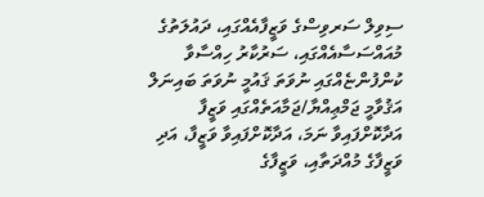ސިވިލް ސަރވިސްގެ ވަޒީފާއެއްގައި، ދައުލަތުގެ މުއައްސަސާއެއްގައި، ސަރުކާރު ހިއްސާވާ ކުންފުންޏެއްގައި ނުވަތަ ޤައުމީ ނުވަތަ ބައިނަލް އަޤުވާމީ ޖަމްޢިއްޔާ/ޖަމާއަތެއްގައި ވަޒީފާ އަދާކޮށްފައިވާ ނަމަ، އަދާކޮށްފައިވާ ވަޒީފާ، އަދި ވަޒީފާގެ މުއްދަތާއި، ވަޒީފާގެ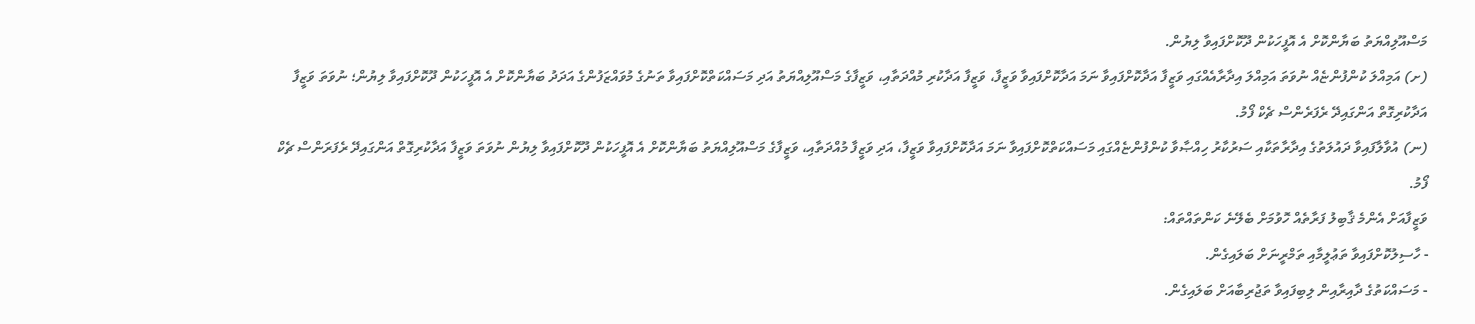މަސްއޫލިއްޔަތު ބަޔާންކޮށް އެ އޮފީހަކުން ދޫކޮށްފައިވާ ލިޔުން.
(ށ) އަމިއްލަ ކުންފުންޏެއް ނުވަތަ އަމިއްލަ އިދާރާއެއްގައި ވަޒީފާ އަދާކޮށްފައިވާ ނަމަ އަދާކޮށްފައިވާ ވަޒީފާ، ވަޒީފާ އަދާކުރި މުއްދަތާއި، ވަޒީފާގެ މަސްއޫލިއްޔަތު އަދި މަސައްކަތްކޮށްފައިވާ ތަނުގެ މުވައްޒަފުންގެ އަދަދު ބަޔާންކޮށް އެ އޮފީހަކުން ދޫކޮށްފައިވާ ލިޔުން؛ ނުވަތަ ވަޒީފާ އަދާކުރިގޮތް އަންގައިދޭ ރެފަރެންސް ޗެކް ފޯމު.
(ނ) އުވާލާފައިވާ ދައުލަތުގެ އިދާރާތަކާއި ސަރުކާރު ހިއްޞާވާ ކުންފުންޏެއްގައި މަސައްކަތްކޮށްފައިވާ ނަމަ އަދާކޮށްފައިވާ ވަޒީފާ، އަދި ވަޒީފާ މުއްދަތާއި، ވަޒީފާގެ މަސްއޫލިއްޔަތު ބަޔާންކޮށް އެ އޮފީހަކުން ދޫކޮށްފައިވާ ލިޔުން ނުވަތަ ވަޒީފާ އަދާކުރިގޮތް އަންގައިދޭ ރެފަރަންސް ޗެކް ފޯމު.
ވަޒީފާއަށް އެންމެ ޤާބިލު ފަރާތެއް ހޮވުމަށް ބެލޭނެ ކަންތައްތައް:
- ހާސިލުކޮށްފައިވާ ތަޢުލީމާއި ތަމްރީނަށް ބަލައިގެން.
- މަސައްކަތުގެ ދާއިރާއިން ލިބިފައިވާ ތަޖުރިބާއަށް ބަލައިގެން.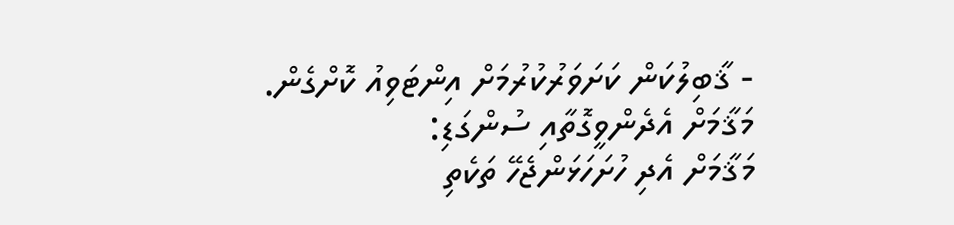- ޤާބިލުކަން ކަށަވަރުކުރުމަށް އިންޓަވިއު ކޮށްގެން.
މަޤާމަށް އެދެންވީގޮތާއި ސުންގަޑި:
މަޤާމަށް އެދި ހުށަހަޅަންޖެހޭ ތަކެތި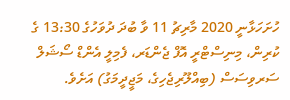ހުށަހަޅާނީ 2020 މާރިޗު 11 ވާ ބުދަ ދުވަހުގެ 13:30 ގެ ކުރިން، މިނިސްޓްރީ އޮފް ޖެންޑަރ، ފެމިލީ އެންޑް ސޯޝަލް ސަރވިސަސް (ބިއްލޫރިޖެހިގެ، މަޖީދީމަގު) އަށެވެ.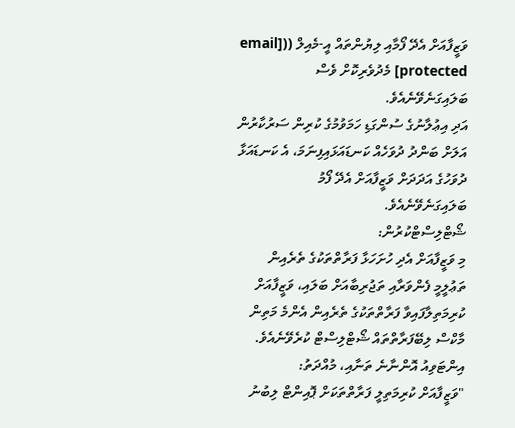ވަޒީފާއަށް އެދޭ ފޯމާއި ލިޔުންތައް އީ-މެއިލް (([email protected] މެދުވެރިކޮށް ވެސް ބަލައިގަނެވޭނެއެވެ.
އަދި އިޢުލާނުގެ ސުންގަޑި ހަމަވުމުގެ ކުރިން ސަރުކާރުން އަލަށް ބަންދު ދުވަހެއް ކަނޑައަޅައިފިނަމަ، އެ ކަނޑައަޅާ ދުވަހުގެ އަދަދަށް ވަޒީފާއަށް އެދޭ ފޯމު ބަލައިގަނެވޭނެއެވެ.
ޝޯޓްލިސްޓްކުރުން:
މި ވަޒީފާއަށް އެދި ހުށަހަޅާ ފަރާތްތަކުގެ ތެރެއިން ތަޢުލީމީ ފެންވަރާއި ތަޖުރިބާއަށް ބަލައި، ވަޒީފާއަށް ކުރިމަތިލާފައިވާ ފަރާތްތަކުގެ ތެރެއިން އެންމެ މަތިން މާކްސް ލިބޭފަރާތްތައް ޝޯޓްލިސްޓް ކުރެވޭނެއެވެ.
އިންޓަވިއު އޮންނާނެ ތަނާއި، މުއްދަތު:
"ވަޒީފާއަށް ކުރިމަތިލީ ފަރާތްތަކަށް ޕޮއިންޓް ލިބުނު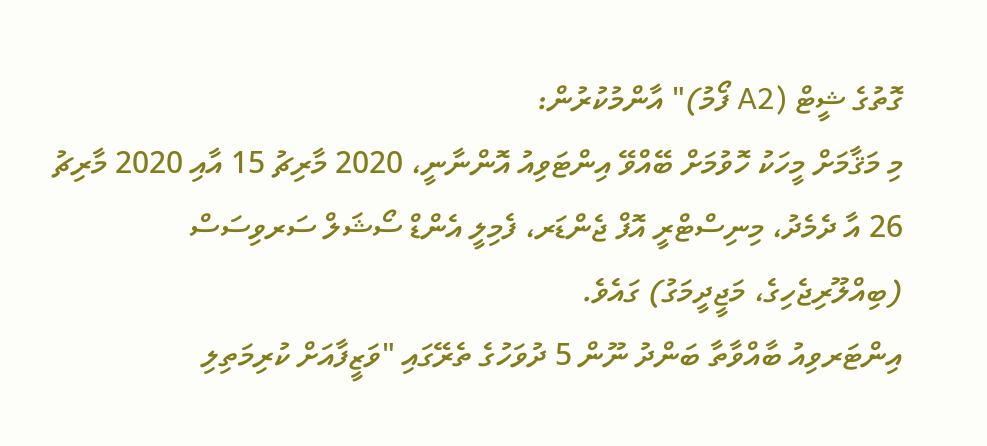ގޮތުގެ ޝީޓް (A2 ފޯމު)" އާންމުކުރުން:
މި މަޤާމަށް މީހަކު ހޮވުމަށް ބޭއްވޭ އިންޓަވިއު އޮންނާނީ، 2020 މާރިޗު 15 އާއި 2020 މާރިޗު 26 އާ ދެމެދު، މިނިސްޓްރީ އޮފް ޖެންޑަރ، ފެމިލީ އެންޑް ސޯޝަލް ސަރވިސަސް (ބިއްލޫރިޖެހިގެ، މަޖީދީމަގު) ގައެވެ.
އިންޓަރވިއު ބާއްވާތާ ބަންދު ނޫން 5 ދުވަހުގެ ތެރޭގައި "ވަޒީފާއަށް ކުރިމަތިލި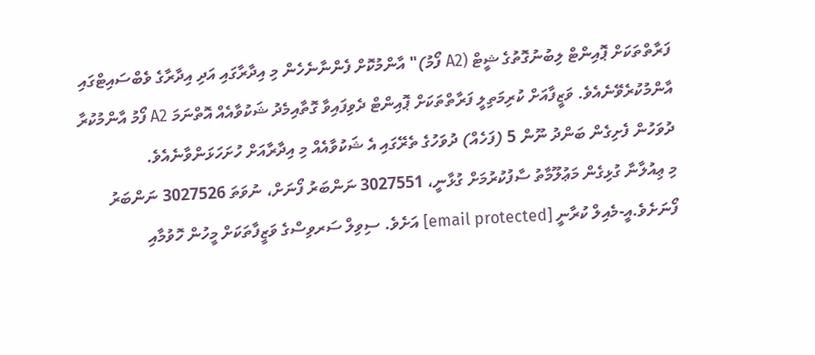ފަރާތްތަކަށް ޕޮއިންޓް ލިބުނުގޮތުގެ ޝީޓް (A2 ފޯމު)" އާންމުކޮށް ފެންނާނެހެން މި އިދާރާގައި އަދި އިދާރާގެ ވެބްސައިޓްގައި އާންމުކުރެވޭނެއެވެ. ވަޒީފާއަށް ކުރިމަތިލީ ފަރާތްތަކަށް ޕޮއިންޓް ދެވިފައިވާ ގޮތާއިމެދު ޝަކުވާއެއް އޮތްނަމަ A2 ފޯމު އާންމުކުރާ ދުވަހުން ފެށިގެން ބަންދު ނޫން 5 (ފަހެއް) ދުވަހުގެ ތެރޭގައި އެ ޝަކުވާއެއް މި އިދާރާއަށް ހުށަހަޅަންވާނެއެވެ.
މި ޢިއުލާނާ ގުޅިގެން މަޢުލޫމާތު ސާފުކުރުމަށް ގުޅާނީ، 3027551 ނަންބަރު ފޯނަށް، ނުވަތަ 3027526 ނަންބަރު ފޯނަށެވެ.އީ-މެއިލް ކުރާނީ [email protected] އަށެވެ. ސިވިލް ސަރވިސްގެ ވަޒީފާތަކަށް މީހުން ހޮވުމާއި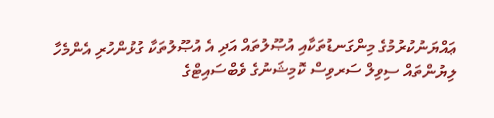ޢައްޔަނުކުރުމުގެ މިންގަނޑުތަކާއި އުޞޫލުތައް އަދި އެ އުޞޫލުތަކާ ގުޅުންހުރި އެންމެހާ ލިޔުންތައް ސިވިލް ސަރވިސް ކޮމިޝަނުގެ ވެބްސައިޓްގެ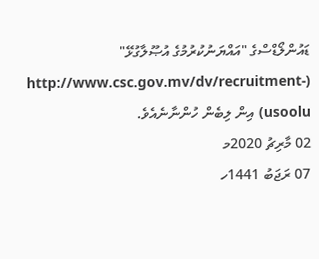ޑައުންލޯޑްސްގެ "އައްޔަނުކުރުމުގެ އުޞޫލާގުޅޭ" (http://www.csc.gov.mv/dv/recruitment-usoolu) އިން ލިބެން ހުންނާނެއެވެ.
02 މާރިޗު 2020މ
07 ރަޖަބު 1441ހ